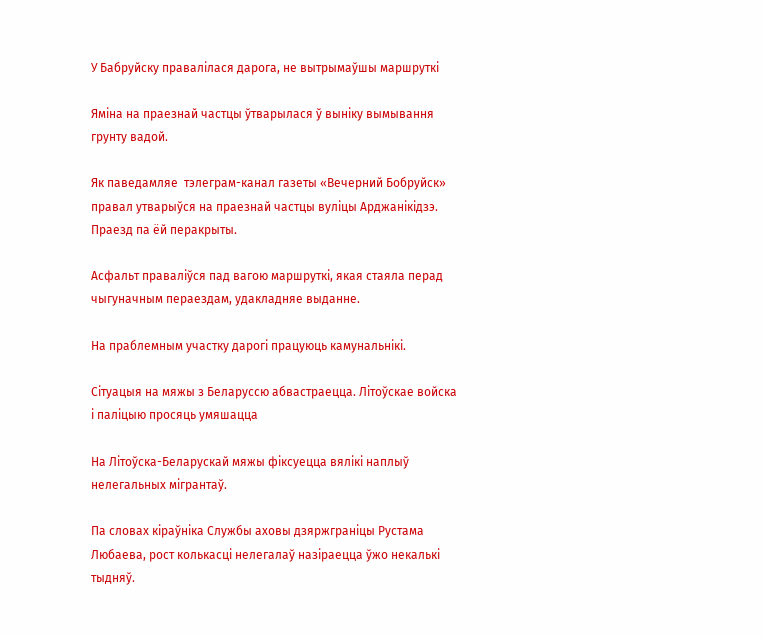У Бабруйску правалілася дарога, не вытрымаўшы маршруткі

Яміна на праезнай частцы ўтварылася ў выніку вымывання грунту вадой.

Як паведамляе  тэлеграм-канал газеты «Вечерний Бобруйск» правал утварыўся на праезнай частцы вуліцы Арджанікідзэ. Праезд па ёй перакрыты.

Асфальт праваліўся пад вагою маршруткі, якая стаяла перад чыгуначным пераездам, удакладняе выданне.

На праблемным участку дарогі працуюць камунальнікі.

Сітуацыя на мяжы з Беларуссю абвастраецца. Літоўскае войска і паліцыю просяць умяшацца

На Літоўска-Беларускай мяжы фіксуецца вялікі наплыў нелегальных мігрантаў.

Па словах кіраўніка Службы аховы дзяржграніцы Рустама Любаева, рост колькасці нелегалаў назіраецца ўжо некалькі тыдняў.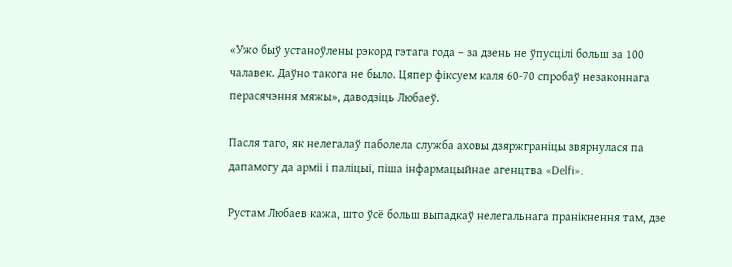«Ужо быў устаноўлены рэкорд гэтага года – за дзень не ўпусцілі больш за 100 чалавек. Даўно такога не было. Цяпер фіксуем каля 60-70 спробаў незаконнага перасячэння мяжы», даводзіць Любаеў.

Пасля таго, як нелегалаў паболела служба аховы дзяржграніцы звярнулася па дапамогу да арміі і паліцыі, піша інфармацыйнае агенцтва «Delfi».

Рустам Любаев кажа, што ўсё больш выпадкаў нелегальнага пранікнення там, дзе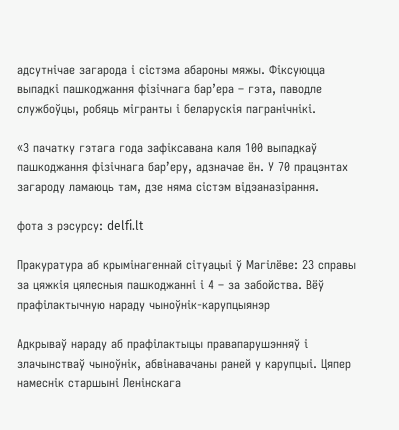адсутнічае загарода і сістэма абароны мяжы. Фіксуюцца выпадкі пашкоджання фізічнага бар’ера – гэта, паводле службоўцы, робяць мігранты і беларускія пагранічнікі.

«З пачатку гэтага года зафіксавана каля 100 выпадкаў пашкоджання фізічнага барʼеру, адзначае ён. У 70 працэнтах загароду ламаюць там, дзе няма сістэм відэаназірання.

фота з рэсурсу: delfi.lt

Пракуратура аб крымінагеннай сітуацыі ў Магілёве: 23 справы за цяжкія цялесныя пашкоджанні і 4 – за забойства. Вёў прафілактычную нараду чыноўнік-карупцыянэр

Адкрываў нараду аб прафілактыцы правапарушэнняў і злачынстваў чыноўнік, абвінавачаны раней у карупцыі. Цяпер намеснік старшыні Ленінскага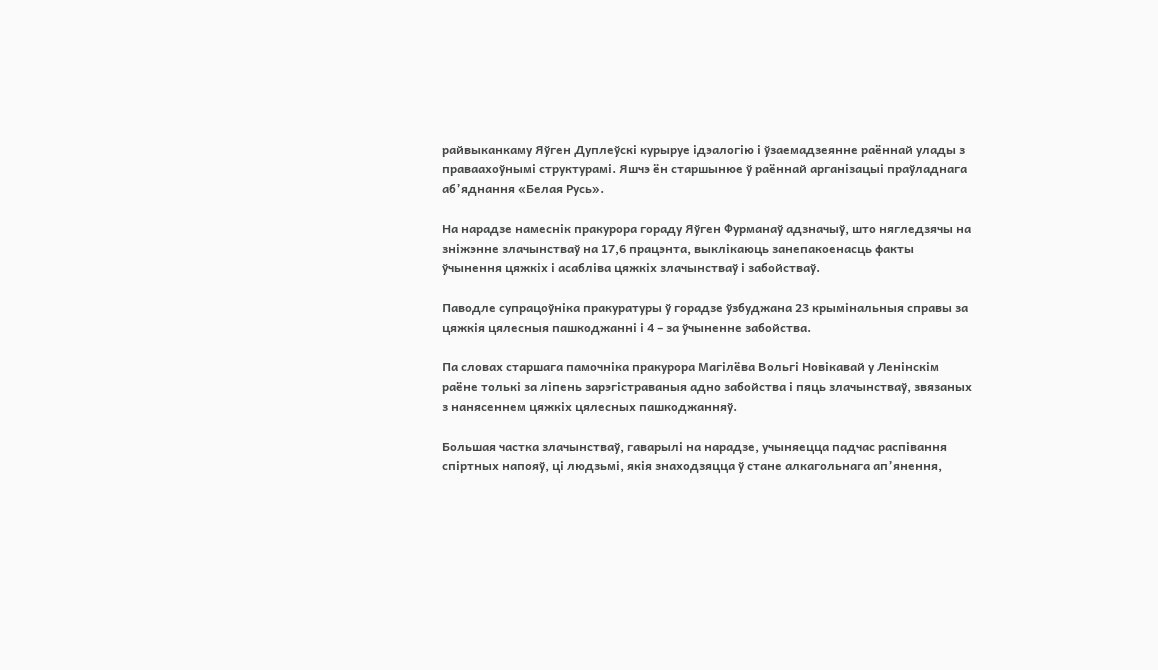райвыканкаму Яўген Дуплеўскі курыруе ідэалогію і ўзаемадзеянне раённай улады з праваахоўнымі структурамі. Яшчэ ён старшынюе ў раённай арганізацыі праўладнага аб’яднання «Белая Русь».

На нарадзе намеснік пракурора гораду Яўген Фурманаў адзначыў, што нягледзячы на зніжэнне злачынстваў на 17,6 працэнта, выклікаюць занепакоенасць факты ўчынення цяжкіх і асабліва цяжкіх злачынстваў і забойстваў.

Паводле супрацоўніка пракуратуры ў горадзе ўзбуджана 23 крымінальныя справы за цяжкія цялесныя пашкоджанні і 4 – за ўчыненне забойства.

Па словах старшага памочніка пракурора Магілёва Вольгі Новікавай у Ленінскім раёне толькі за ліпень зарэгістраваныя адно забойства і пяць злачынстваў, звязаных з нанясеннем цяжкіх цялесных пашкоджанняў.

Большая частка злачынстваў, гаварылі на нарадзе, учыняецца падчас распівання спіртных напояў, ці людзьмі, якія знаходзяцца ў стане алкагольнага ап’янення,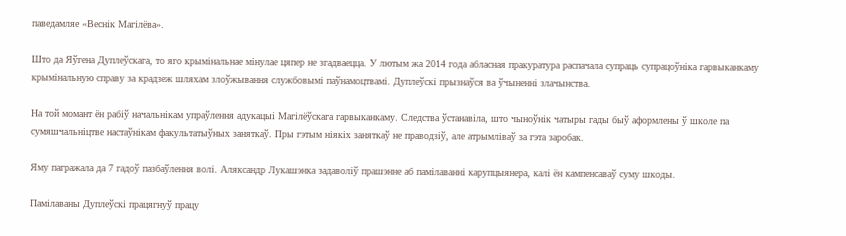паведамляе «Веснік Магілёва».

Што да Яўгена Дуплеўскага, то яго крымінальнае мінулае цяпер не згадваецца. У лютым жа 2014 года абласная пракуратура распачала супраць супрацоўніка гарвыканкаму крымінальную справу за крадзеж шляхам злоўжывання службовымі паўнамоцтвамі. Дуплеўскі прызнаўся ва ўчыненні злачынства.

На той момант ён рабіў начальнікам упраўлення адукацыі Магілёўскага гарвыканкаму. Следства ўстанавіла, што чыноўнік чатыры гады быў аформлены ў школе па сумяшчальніцтве настаўнікам факультатыўных заняткаў. Пры гэтым ніякіх заняткаў не праводзіў, але атрымліваў за гэта заробак.

Яму пагражала да 7 гадоў пазбаўлення волі. Аляксандр Лукашэнка задаволіў прашэнне аб памілаванні карупцыянера, калі ён кампенсаваў суму шкоды.

Памілаваны Дуплеўскі працягнуў працу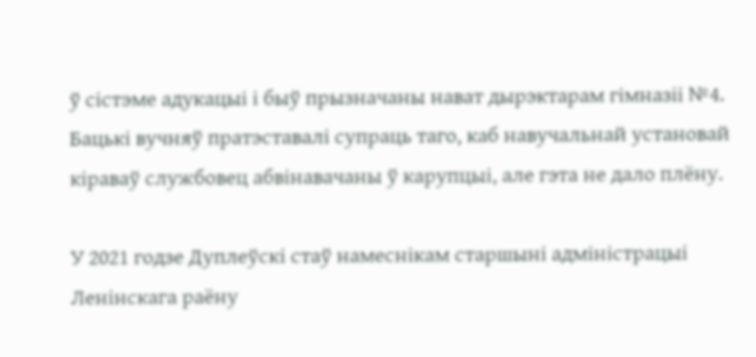ў сістэме адукацыі і быў прызначаны нават дырэктарам гімназіі №4. Бацькі вучняў пратэставалі супраць таго, каб навучальнай установай кіраваў службовец абвінавачаны ў карупцыі, але гэта не дало плёну.

У 2021 годзе Дуплеўскі стаў намеснікам старшыні адміністрацыі Ленінскага раёну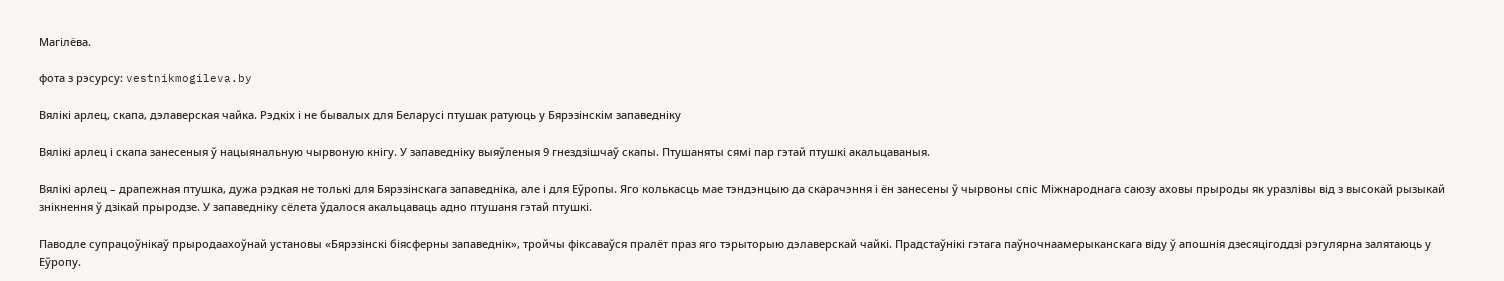Магілёва.

фота з рэсурсу: vestnikmogileva.by

Вялікі арлец, скапа, дэлаверская чайка. Рэдкіх і не бывалых для Беларусі птушак ратуюць у Бярэзінскім запаведніку

Вялікі арлец і скапа занесеныя ў нацыянальную чырвоную кнігу. У запаведніку выяўленыя 9 гнездзішчаў скапы. Птушаняты сямі пар гэтай птушкі акальцаваныя.

Вялікі арлец – драпежная птушка, дужа рэдкая не толькі для Бярэзінскага запаведніка, але і для Еўропы. Яго колькасць мае тэндэнцыю да скарачэння і ён занесены ў чырвоны спіс Міжнароднага саюзу аховы прыроды як уразлівы від з высокай рызыкай знікнення ў дзікай прыродзе. У запаведніку сёлета ўдалося акальцаваць адно птушаня гэтай птушкі.

Паводле супрацоўнікаў прыродаахоўнай установы «Бярэзінскі біясферны запаведнік», тройчы фіксаваўся пралёт праз яго тэрыторыю дэлаверскай чайкі. Прадстаўнікі гэтага паўночнаамерыканскага віду ў апошнія дзесяцігоддзі рэгулярна залятаюць у Еўропу.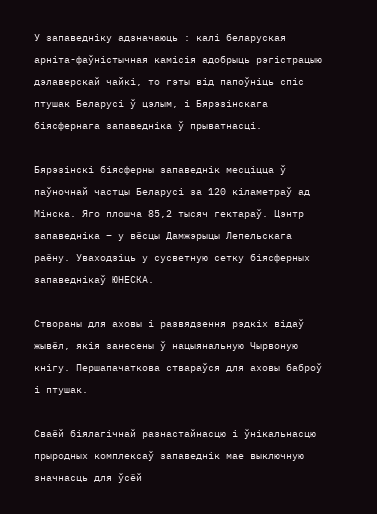У запаведніку адзначаюць : калі беларуская арніта-фаўністычная камісія адобрыць рэгістрацыю дэлаверскай чайкі, то гэты від папоўніць спіс птушак Беларусі ў цэлым, і Бярэзінскага біясфернага запаведніка ў прыватнасці.

Бярэзінскі біясферны запаведнік месціцца ў паўночнай частцы Беларусі за 120 кіламетраў ад Мінска. Яго плошча 85,2 тысяч гектараў. Цэнтр запаведніка – у вёсцы Дамжэрыцы Лепельскага раёну. Уваходзіць у сусветную сетку біясферных запаведнікаў ЮНЕСКА.

Створаны для аховы і развядзення рэдкіх відаў жывёл, якія занесены ў нацыянальную Чырвоную кнігу. Першапачаткова ствараўся для аховы баброў і птушак.

Сваёй біялагічнай разнастайнасцю і ўнікальнасцю прыродных комплексаў запаведнік мае выключную значнасць для ўсёй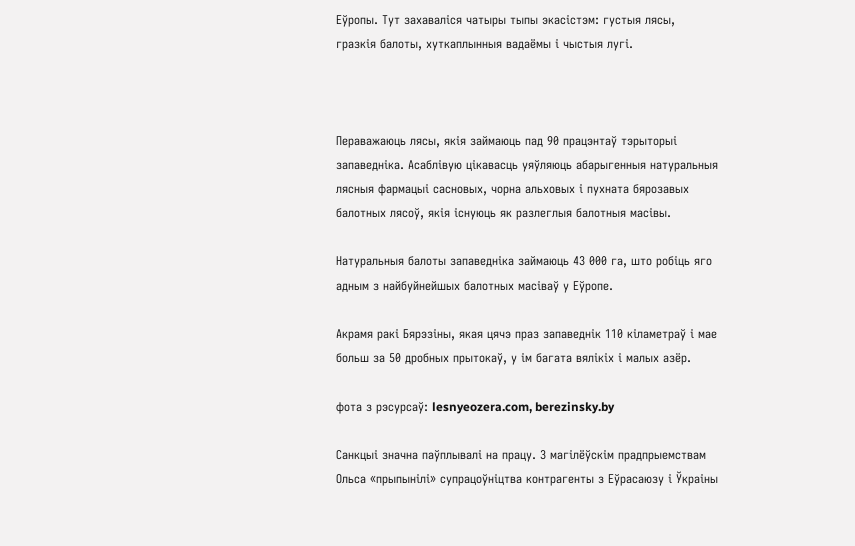Еўропы. Тут захаваліся чатыры тыпы экасістэм: густыя лясы, гразкія балоты, хуткаплынныя вадаёмы і чыстыя лугі.



Пераважаюць лясы, якія займаюць пад 90 працэнтаў тэрыторыі запаведніка. Асаблівую цікавасць уяўляюць абарыгенныя натуральныя лясныя фармацыі сасновых, чорна альховых і пухната бярозавых балотных лясоў, якія існуюць як разлеглыя балотныя масівы.

Натуральныя балоты запаведніка займаюць 43 000 га, што робіць яго адным з найбуйнейшых балотных масіваў у Еўропе.

Акрамя ракі Бярэзіны, якая цячэ праз запаведнік 110 кіламетраў і мае больш за 50 дробных прытокаў, у ім багата вялікіх і малых азёр.

фота з рэсурсаў: lesnyeozera.com, berezinsky.by

Санкцыі значна паўплывалі на працу. З магілёўскім прадпрыемствам Ольса «прыпынілі» супрацоўніцтва контрагенты з Еўрасаюзу і Ўкраіны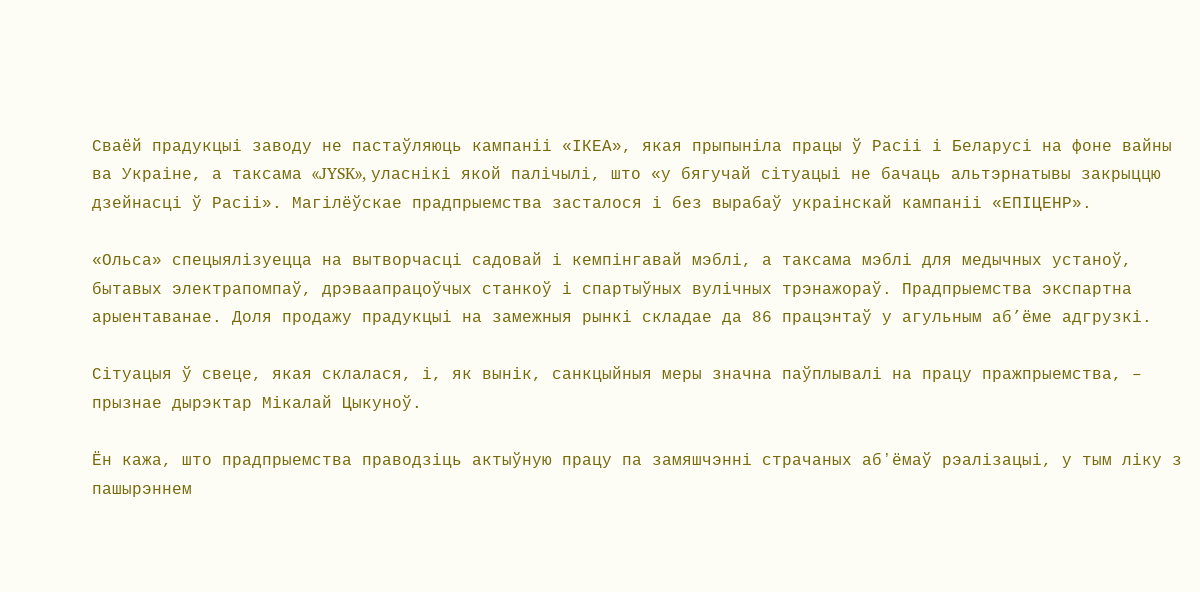Сваёй прадукцыі заводу не пастаўляюць кампаніі «ІКЕА», якая прыпыніла працы ў Расіі і Беларусі на фоне вайны ва Украіне, а таксама «JYSK», уласнікі якой палічылі, што «у бягучай сітуацыі не бачаць альтэрнатывы закрыццю дзейнасці ў Расіі». Магілёўскае прадпрыемства засталося і без вырабаў украінскай кампаніі «ЕПІЦЕНР».

«Ольса» спецыялізуецца на вытворчасці садовай і кемпінгавай мэблі, а таксама мэблі для медычных устаноў, бытавых электрапомпаў, дрэваапрацоўчых станкоў і спартыўных вулічных трэнажораў. Прадпрыемства экспартна арыентаванае. Доля продажу прадукцыі на замежныя рынкі складае да 86 працэнтаў у агульным аб’ёме адгрузкі.

Сітуацыя ў свеце, якая склалася, і, як вынік, санкцыйныя меры значна паўплывалі на працу пражпрыемства, – прызнае дырэктар Мікалай Цыкуноў.

Ён кажа, што прадпрыемства праводзіць актыўную працу па замяшчэнні страчаных абʼёмаў рэалізацыі, у тым ліку з пашырэннем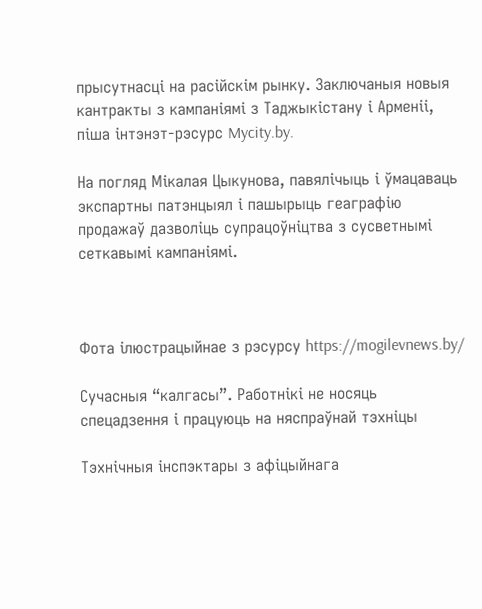прысутнасці на расійскім рынку. Заключаныя новыя кантракты з кампаніямі з Таджыкістану і Арменіі, піша інтэнэт-рэсурс Mycity.by.

На погляд Мікалая Цыкунова, павялічыць і ўмацаваць экспартны патэнцыял і пашырыць геаграфію продажаў дазволіць супрацоўніцтва з сусветнымі сеткавымі кампаніямі.



Фота ілюстрацыйнае з рэсурсу https://mogilevnews.by/

Сучасныя “калгасы”. Работнікі не носяць спецадзення і працуюць на няспраўнай тэхніцы

Тэхнічныя інспэктары з афіцыйнага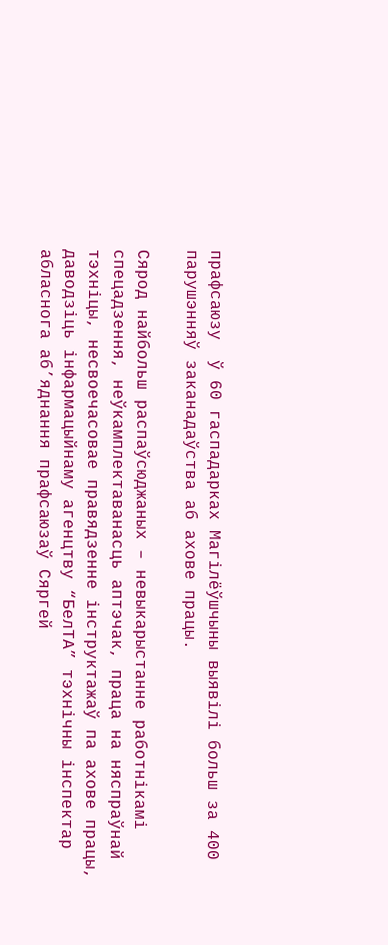прафсаюзу  ў 60 гаспадарках Магілёўшчыны выявілі больш за 400 парушэнняў заканадаўства аб ахове працы.

Сярод найбольш распаўсюджаных – невыкарыстанне работнікамі спецадзення, неўкамплектаванасць аптэчак, праца на няспраўнай тэхніцы, несвоечасовае правядзенне інструктажаў па ахове працы, даводзіць інфармацыйнаму агенцтву “БелТА” тэхнічны інспектар абласнога аб’яднання прафсаюзаў Сяргей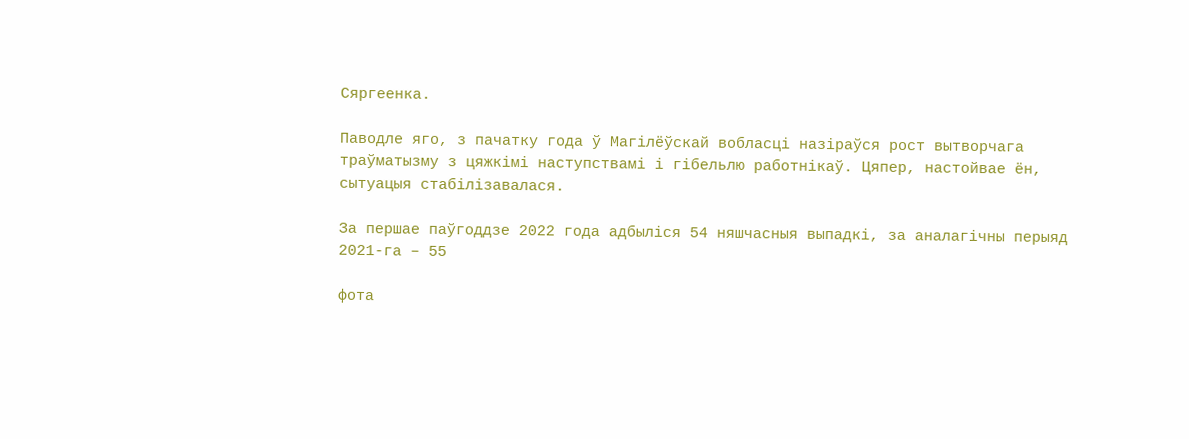Сяргеенка.

Паводле яго, з пачатку года ў Магілёўскай вобласці назіраўся рост вытворчага траўматызму з цяжкімі наступствамі і гібельлю работнікаў. Цяпер, настойвае ён, сытуацыя стабілізавалася.

За першае паўгоддзе 2022 года адбыліся 54 няшчасныя выпадкі, за аналагічны перыяд 2021-га – 55

фота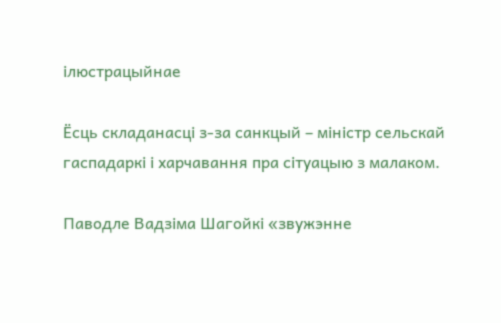ілюстрацыйнае

Ёсць складанасці з-за санкцый – міністр сельскай гаспадаркі і харчавання пра сітуацыю з малаком.

Паводле Вадзіма Шагойкі «звужэнне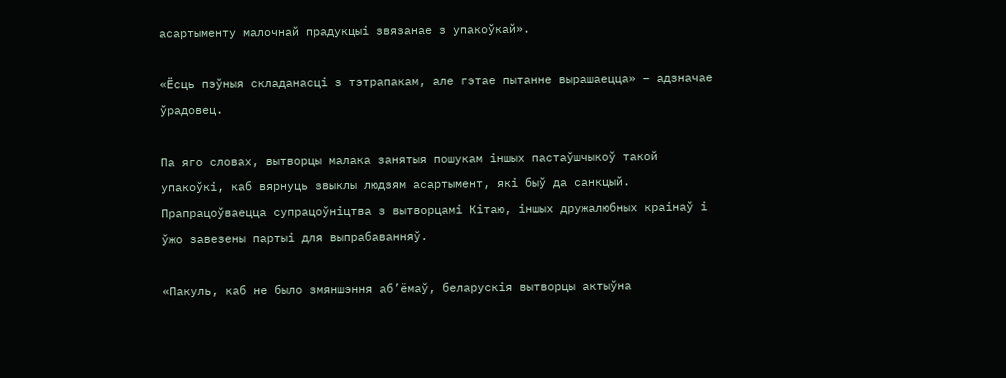асартыменту малочнай прадукцыі звязанае з упакоўкай».

«Ёсць пэўныя складанасці з тэтрапакам, але гэтае пытанне вырашаецца» – адзначае ўрадовец.

Па яго словах, вытворцы малака занятыя пошукам іншых пастаўшчыкоў такой упакоўкі, каб вярнуць звыклы людзям асартымент, які быў да санкцый. Прапрацоўваецца супрацоўніцтва з вытворцамі Кітаю, іншых дружалюбных краінаў і ўжо завезены партыі для выпрабаванняў.

«Пакуль, каб не было змяншэння аб’ёмаў, беларускія вытворцы актыўна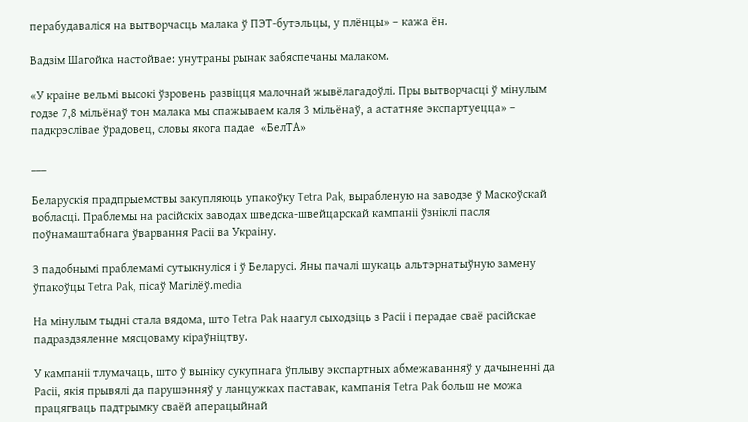перабудаваліся на вытворчасць малака ў ПЭТ-бутэльцы, у плёнцы» – кажа ён.

Вадзім Шагойка настойвае: унутраны рынак забяспечаны малаком.

«У краіне вельмі высокі ўзровень развіцця малочнай жывёлагадоўлі. Пры вытворчасці ў мінулым годзе 7,8 мільёнаў тон малака мы спажываем каля 3 мільёнаў, а астатняе экспартуецца» – падкрэслівае ўрадовец, словы якога падае  «БелТА»

___

Беларускія прадпрыемствы закупляюць упакоўку Tetra Pak, вырабленую на заводзе ў Маскоўскай вобласці. Праблемы на расійскіх заводах шведска-швейцарскай кампаніі ўзніклі пасля поўнамаштабнага ўварвання Расіі ва Украіну.

З падобнымі праблемамі сутыкнуліся і ў Беларусі. Яны пачалі шукаць альтэрнатыўную замену ўпакоўцы Tetra Pak, пісаў Магілёў.media

На мінулым тыдні стала вядома, што Tetra Pak наагул сыходзіць з Расіі і перадае сваё расійскае падраздзяленне мясцоваму кіраўніцтву.

У кампаніі тлумачаць, што ў выніку сукупнага ўплыву экспартных абмежаванняў у дачыненні да Расіі, якія прывялі да парушэнняў у ланцужках паставак, кампанія Tetra Pak больш не можа працягваць падтрымку сваёй аперацыйнай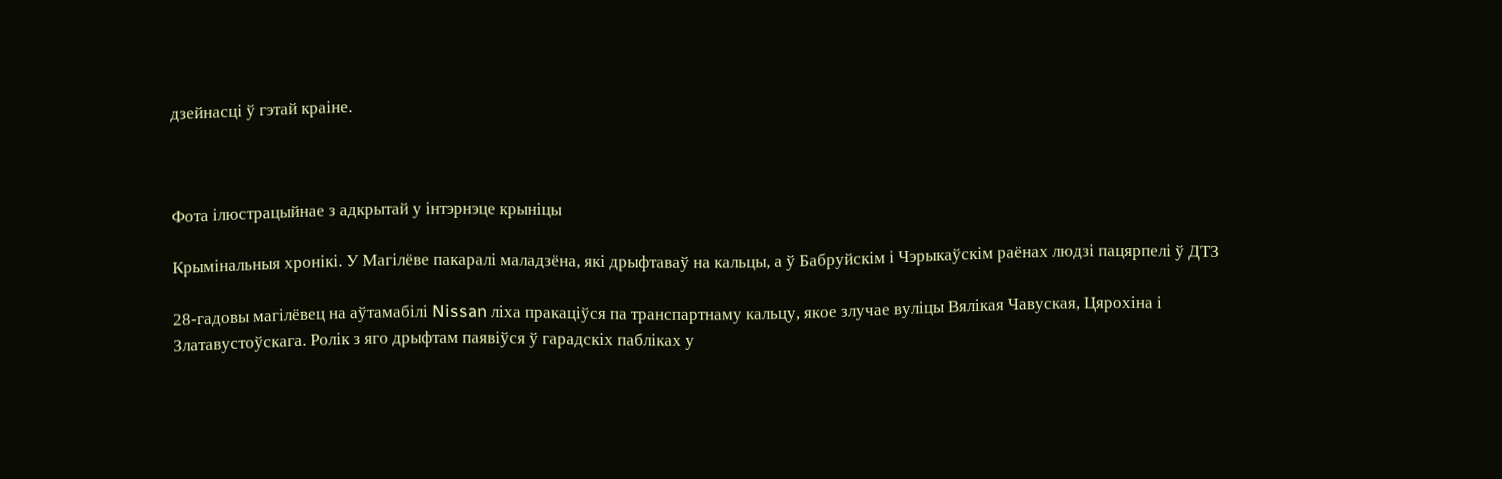дзейнасці ў гэтай краіне.



Фота ілюстрацыйнае з адкрытай у інтэрнэце крыніцы

Крымінальныя хронікі. У Магілёве пакаралі маладзёна, які дрыфтаваў на кальцы, а ў Бабруйскім і Чэрыкаўскім раёнах людзі пацярпелі ў ДТЗ

28-гадовы магілёвец на аўтамабілі Nissan ліха пракаціўся па транспартнаму кальцу, якое злучае вуліцы Вялікая Чавуская, Цярохіна і Златавустоўскага. Ролік з яго дрыфтам паявіўся ў гарадскіх пабліках у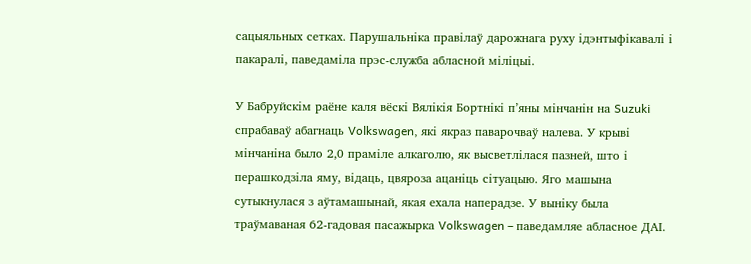сацыяльных сетках. Парушальніка правілаў дарожнага руху ідэнтыфікавалі і пакаралі, паведаміла прэс-служба абласной міліцыі.

У Бабруйскім раёне каля вёскі Вялікія Бортнікі п’яны мінчанін на Suzuki спрабаваў абагнаць Volkswagen, які якраз паварочваў налева. У крыві мінчаніна было 2,0 праміле алкаголю, як высветлілася пазней, што і перашкодзіла яму, відаць, цвяроза ацаніць сітуацыю. Яго машына сутыкнулася з аўтамашынай, якая ехала наперадзе. У выніку была траўмаваная 62-гадовая пасажырка Volkswagen – паведамляе абласное ДАІ.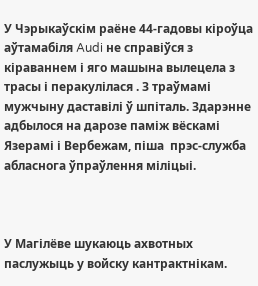У Чэрыкаўскім раёне 44-гадовы кіроўца аўтамабіля Audi не справіўся з кіраваннем і яго машына вылецела з трасы і перакулілася . З траўмамі мужчыну даставілі ў шпіталь. Здарэнне адбылося на дарозе паміж вёскамі Язерамі і Вербежам, піша  прэс-служба абласнога ўпраўлення міліцыі.



У Магілёве шукаюць ахвотных паслужыць у войску кантрактнікам.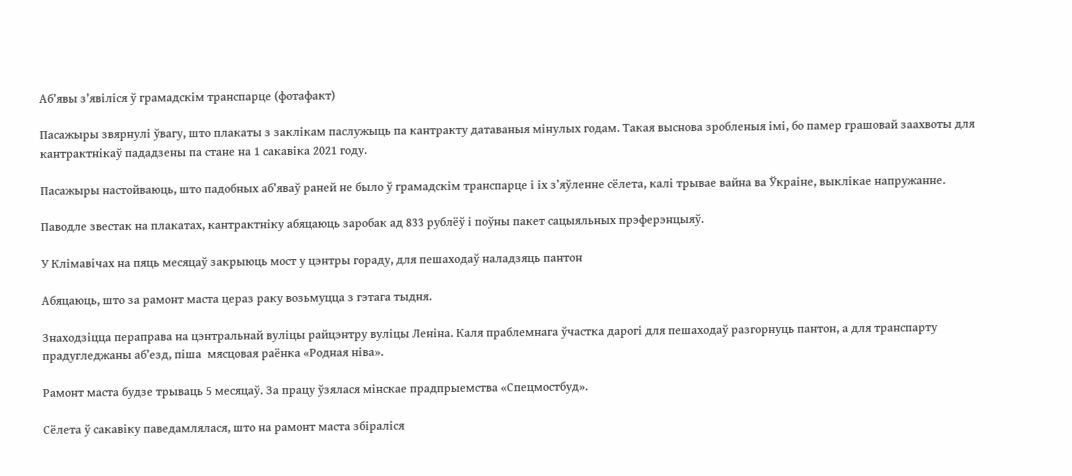Аб’явы з’явіліся ў грамадскім транспарце (фотафакт)

Пасажыры звярнулі ўвагу, што плакаты з заклікам паслужыць па кантракту датаваныя мінулых годам. Такая выснова зробленыя імі, бо памер грашовай заахвоты для кантрактнікаў пададзены па стане на 1 сакавіка 2021 году.

Пасажыры настойваюць, што падобных аб’яваў раней не было ў грамадскім транспарце і іх зʼяўленне сёлета, калі трывае вайна ва Ўкраіне, выклікае напружанне.

Паводле звестак на плакатах, кантрактніку абяцаюць заробак ад 833 рублёў і поўны пакет сацыяльных прэферэнцыяў.

У Клімавічах на пяць месяцаў закрыюць мост у цэнтры гораду, для пешаходаў наладзяць пантон

Абяцаюць, што за рамонт маста цераз раку возьмуцца з гэтага тыдня.

Знаходзіцца пераправа на цэнтральнай вуліцы райцэнтру вуліцы Леніна. Каля праблемнага ўчастка дарогі для пешаходаў разгорнуць пантон, а для транспарту прадугледжаны аб’езд, піша  мясцовая раёнка «Родная ніва».

Рамонт маста будзе трываць 5 месяцаў. За працу ўзялася мінскае прадпрыемства «Спецмостбуд».

Сёлета ў сакавіку паведамлялася, што на рамонт маста збіраліся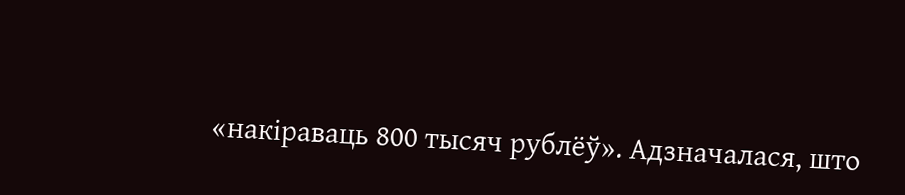«накіраваць 800 тысяч рублёў». Адзначалася, што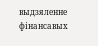выдзяленне фінансавых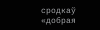сродкаў «добрая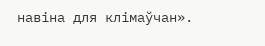навіна для клімаўчан».